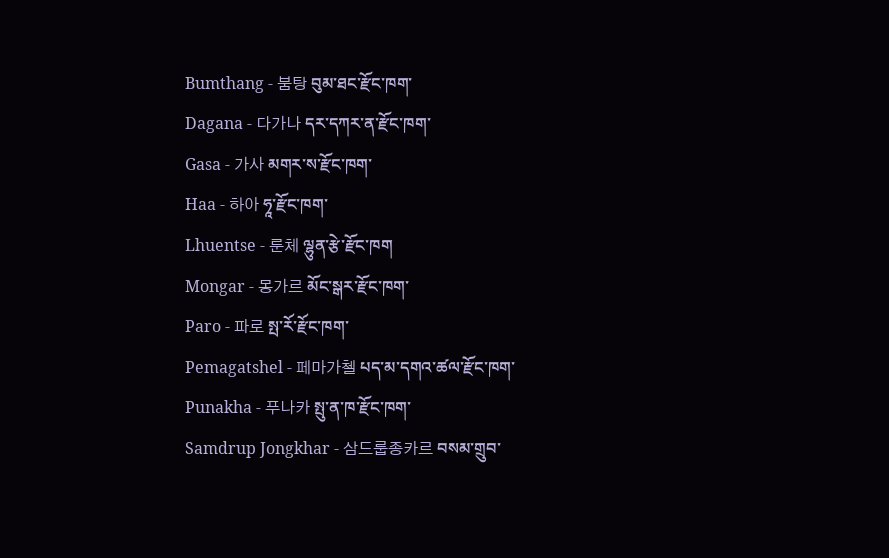Bumthang - 붐탕 བུམ་ཐང་རྫོང་ཁག་
Dagana - 다가나 དར་དཀར་ན་རྫོང་ཁག་
Gasa - 가사 མགར་ས་རྫོང་ཁག་
Haa - 하아 ཧཱ་རྫོང་ཁག་
Lhuentse - 룬체 ལྷུན་རྩེ་རྫོང་ཁག
Mongar - 몽가르 མོང་སྒར་རྫོང་ཁག་
Paro - 파로 སྤ་རོ་རྫོང་ཁག་
Pemagatshel - 페마가첼 པད་མ་དགའ་ཚལ་རྫོང་ཁག་
Punakha - 푸나카 སྤུ་ན་ཁ་རྫོང་ཁག་
Samdrup Jongkhar - 삼드룹종카르 བསམ་གྲུབ་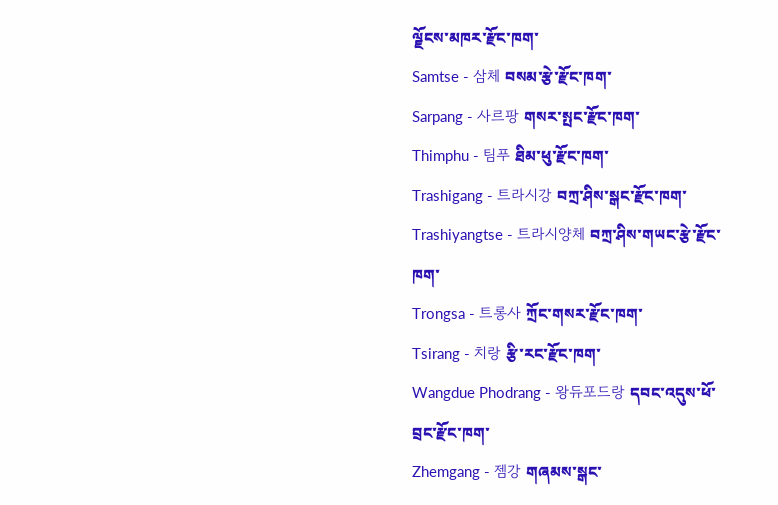ལྗོངས་མཁར་རྫོང་ཁག་
Samtse - 삼체 བསམ་རྩེ་རྫོང་ཁག་
Sarpang - 사르팡 གསར་སྤང་རྫོང་ཁག་
Thimphu - 팀푸 ཐིམ་ཕུ་རྫོང་ཁག་
Trashigang - 트라시강 བཀྲ་ཤིས་སྒང་རྫོང་ཁག་
Trashiyangtse - 트라시양체 བཀྲ་ཤིས་གཡང་རྩེ་རྫོང་ཁག་
Trongsa - 트롱사 ཀྲོང་གསར་རྫོང་ཁག་
Tsirang - 치랑 རྩི་རང་རྫོང་ཁག་
Wangdue Phodrang - 왕듀포드랑 དབང་འདུས་ཕོ་བྲང་རྫོང་ཁག་
Zhemgang - 젬강 གཞམས་སྒང་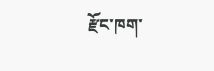རྫོང་ཁག་